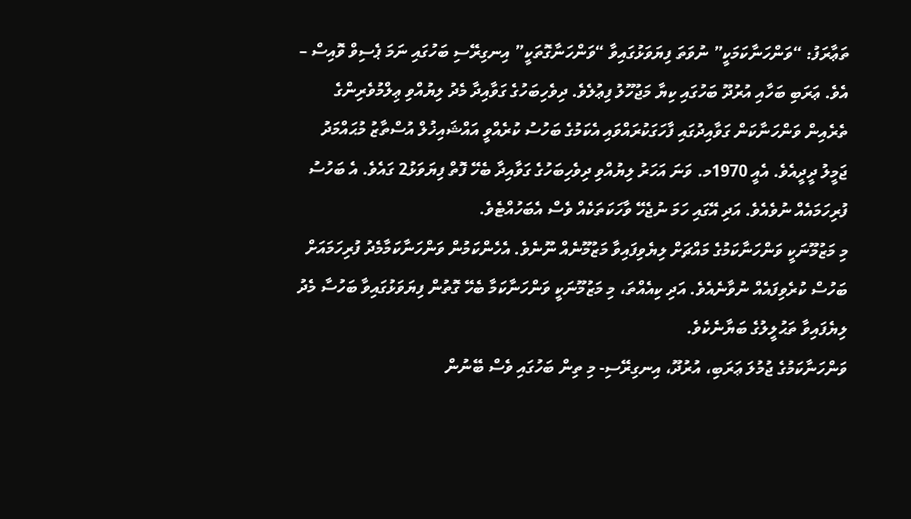ތަޢާރަފު: “ވަންހަނާކަމަކީ” ނުވަތަ ފިޔަވަޅުގައިވާ “ވަންހަނާގޮތަކީ” އިނގިރޭސި ބަހުގައި ނަމަ ޕެސިވް ވޮއިސް – އެވެ. ޢަރަބި ބަހާއި އުރުދޫ ބަހުގައި ކިޔާ މަޖުހޫލު ފިޢުލެވެ. ދިވެހިބަހުގެ ގަވާއިދާ މެދު ލިޔުއްވި ޢިލްމުވެރިންގެ ތެރެއިން ވަންހަނާކަން ގަވާއިދުގައި ފާހަގަކުރައްވައި އެކަމުގެ ބަހުސު ކުރެއްވީ އައްޝައިޚުލް އުސްތާޒު މުޙައްމަދު ޖަމީލު ދީދީއެވެ. އެއީ 1970މ. ވަނަ އަހަރު ލިޔުއްވި ދިވެހިބަހުގެ ގަވާއިދާ ބެހޭ ފޮތް ފިޔަވަޅު2 ގައެވެ. އެ ބަހުސު ފުރިހަމައެއް ނުވެއެވެ. އަދި އޭގައި ހަމަ ނުޖެހޭ ވާހަކަތަކެއް ވެސް އެބަހުއްޓެވެ.
މި މަޒުމޫނަކީ ވަންހަނާކަމުގެ މައްޗަށް ލިޔެވިފައިވާ މަޒުމޫނެއް ނޫނެވެ. އެހެންކަމުން ވަންހަނާކަމާމެދު ފުރިހަމައަށް ބަހުސް ކުރެވިފައެއް ނުވާނެއެވެ. އަދި ކިއެއްތަ، މި މަޒުމޫނަކީ ވަންހަނާކަމާ ބެހޭ ގޮތުން ފިޔަވަޅުގައިވާ ބަހުސާ މެދު ލިޔެފައިވާ ތަޙުލީލުގެ ބަޔާނެކެވެ.
ވަންހަނާކަމުގެ ޖުމުލަ ޢަރަބި، އުރުދޫ، އިނގިރޭސި- މި ތިން ބަހުގައި ވެސް ބޭނުން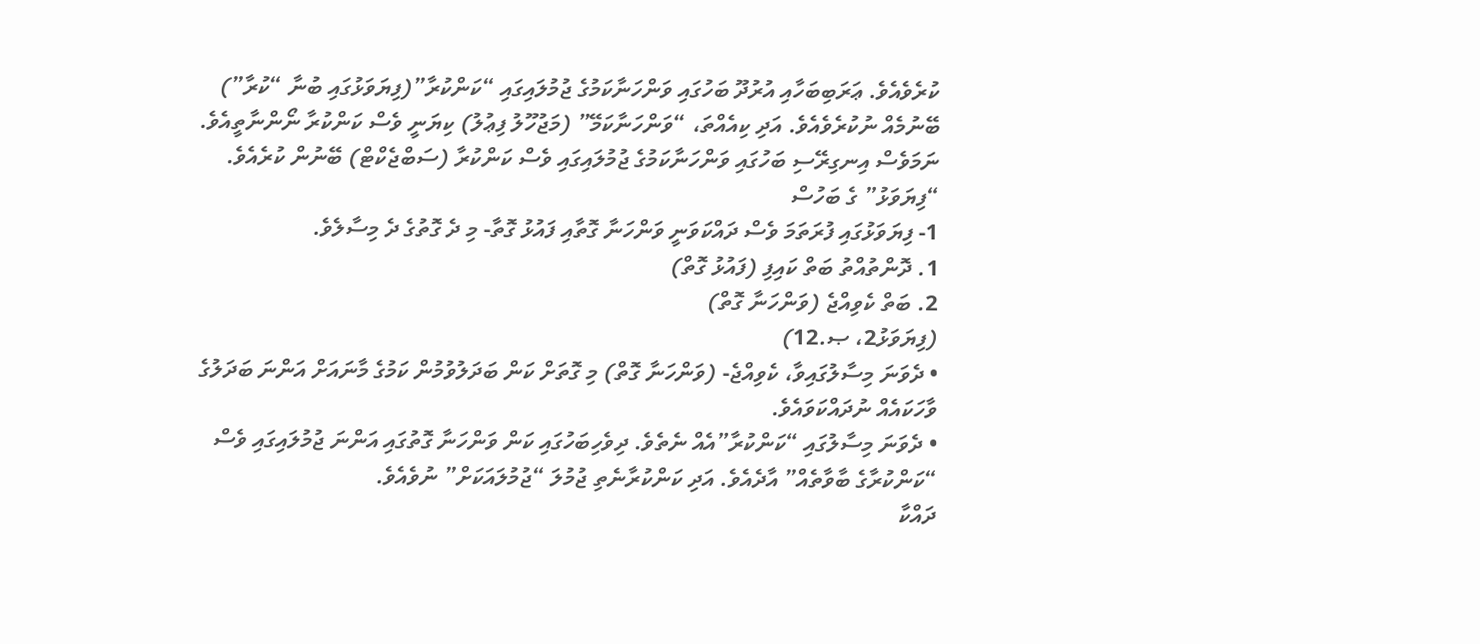ކުރެވެއެވެ. ޢަރަބިބަހާއި އުރުދޫ ބަހުގައި ވަންހަނާކަމުގެ ޖުމުލައިގައި “ކަންކުރާ”(ފިޔަވަޅުގައި ބުނާ “ކުރާ”) ބޭނުމެއް ނުކުރެވެއެވެ. އަދި ކިއެއްތަ، “ވަންހަނާކަމޭ” (މަޖުހޫލު ފިޢުލު) ކިޔަނީ ވެސް ކަންކުރާ ނޯންނާތީއެވެ. ނަމަވެސް އިނގިރޭސި ބަހުގައި ވަންހަނާކަމުގެ ޖުމުލައިގައި ވެސް ކަންކުރާ (ސަބްޖެކްޓް) ބޭނުން ކުރެއެވެ.
“ފިޔަވަޅު” ގެ ބަހުސް
1- ފިޔަވަޅުގައި ފުރަތަމަ ވެސް ދައްކަވަނީ ވަންހަނާ ގޮތާއި ފައުޅު ގޮތާ- މި ދެ ގޮތުގެ ދެ މިސާލެވެ.
1. ދޮންތުއްތު ބަތް ކައިފި (ފައުޅު ގޮތް)
2. ބަތް ކެވިއްޖެ (ވަންހަނާ ގޮތް)
(ފިޔަވަޅު2، ޞ.12)
• ދެވަނަ މިސާލުގައިވާ، ކެވިއްޖެ- (ވަންހަނާ ގޮތް) މި ގޮތަށް ކަން ބަދަލުވުމުން ކަމުގެ މާނައަށް އަންނަ ބަދަލުގެ ވާހަކައެއް ނުދައްކަވައެވެ.
• ދެވަނަ މިސާލުގައި “ކަންކުރާ”އެއް ނެތެވެ. ދިވެހިބަހުގައި ކަން ވަންހަނާ ގޮތުގައި އަންނަ ޖުމުލައިގައި ވެސް “ކަންކުރާގެ ބާވާތެއް” އާދެއެވެ. އަދި ކަންކުރާނެތި ޖުމުލަ “ޖުމުލައަކަށް” ނުވެއެވެ.
ދައްކާ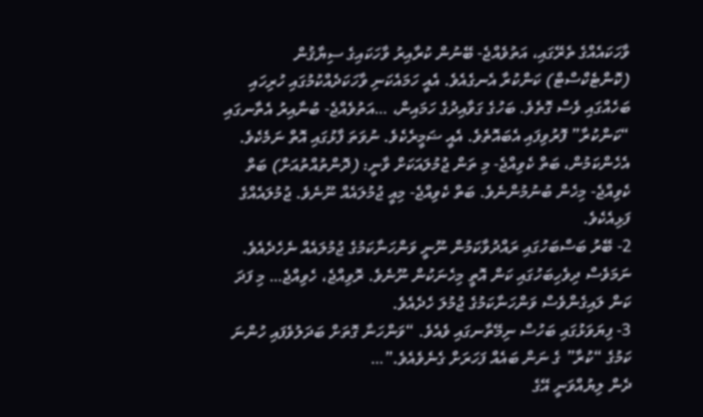ވާހަކައެއްގެ ތެރޭގައި، އަތުވެއްޖެ- ބޭނުން ކުރާއިރު ވާހަކައިގެ ސިޔާޤުން (ކޮންޓެކްސްޓް) ކަންކުރާ އެނގެއެވެ. އެއީ ހަމައެކަނި ވާހަކަދެއްކުމުގައި ހުރިހައި ބަހެއްގައި ވެސް ގޮތެވެ. ބަހުގެ ގަވާއިދުގެ ހަމައިން، …އަތުވެއްޖެ- ބުނާއިރު އެތާނގައި “ކަންކުރާ” ފޮރުވިފައި އެބައޮތެވެ. އެއީ ޟަމީރެކެވެ. ނުވަތަ ފާޅުގައި އޮތް ނަމެކެވެ.
އެހެންކަމުން، ބަތް ކެވިއްޖެ- މި ތަން ޖުމުލައަކަށް ވާނީ: (ދޮންތުއްތުއަށް) ބަތް ކެވިއްޖެ- މިހެން ބުނުމުންނެވެ. ބަތް ކެވިއްޖެ- މިއީ ޖުމުލައެއް ނޫނެވެ. ޖުމުލައެއްގެ ފަޅިއެކެވެ.
2- ބޭރު ބަސްބަހުގައި ރައްދުވާކަމުން ނޫނީ ވަންހަނާކަމުގެ ޖުމުލައެއް ނެހެދެއެވެ. ނަމަވެސް ދިވެހިބަހުގައި ކަން އޮތީ މިހެނަކުން ނޫނެވެ. ރޮވިއްޖެ، ހެވިއްޖެ… މި ފަދަ ކަން ލައިގެންވެސް ވަންހަނާކަމުގެ ޖުމުލަ ހެދެއެވެ.
3- ފިޔަވަޅުގައި ބަހުސް ނިމޭތާނގައި ވެއެވެ. “ވަންހަނާ ގޮތަށް ބަދަލުވެފައި ހުންނަ ކަމުގެ “ކުރާ” ގެ ނަން ބައެއް ފަހަރަށް ގެނެވެއެވެ.”…
ދެން ލިޔުއްވަނީ އޭގެ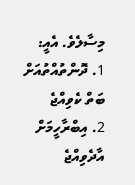މިސާލެވެ. އެއީ:
1. ދޮންތުއްތުއަށް ބަތް ކެވިއްޖެ
2. އިބްރާހީމަށް އާދެވިއްޖެ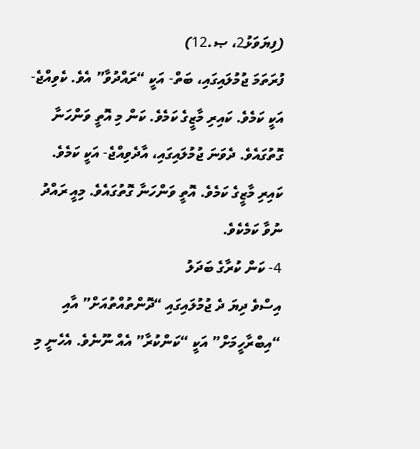(ފިޔަވަޅު2، ޞ.12)
ފުރަތަމަ ޖުމުލައިގައި، ބަތް- އަކީ “ރައްދުވާ” އެވެ. ކެވިއްޖެ-އަކީ ކަމެވެ. ކައިރި މާޒީގެ ކަމެވެ. ކަން މި އޮތީ ވަންހަނާ ގޮތުގައެވެ. ދެވަނަ ޖުމުލައިގައި، އާދެވިއްޖެ- އަކީ ކަމެވެ. ކައިރި މާޒީގެ ކަމެވެ. އޮތީ ވަންހަނާ ގޮތުގައެވެ. މިއީ ރައްދު ނުވާ ކަމެކެވެ.
4- ކަން ކުރާގެ ބަދަލު
އިސްވެ ދިޔަ ދެ ޖުމުލައިގައި “ދޮންތުއްތުއަށް” އާއި “އިބްރާހީމަށް” އަކީ “ކަންކުރާ” އެއް ނޫނެވެ. އެހެނީ މި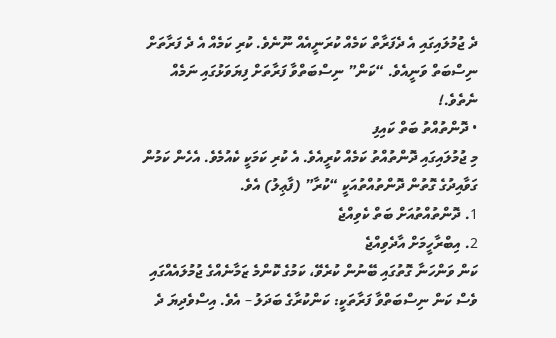ދެ ޖުމުލައިގައި އެ ދެފަރާތް ކަމެއް ކުރަނީއެއް ނޫނެވެ. ކުރި ކަމެއް އެ ދެ ފަރާތަށް ނިސްބަތް ވަނީއެވެ. “ކަން” ނިސްބަތްވާ ފަރާތަށް ފިޔަވަޅުގައި ނަމެއް ނެތެވެ.!
• ދޮންތުއްތު ބަތް ކައިފި
މި ޖުމުލައިގައި ދޮންތުއްތު ކަމެއް ކުރީއެވެ. އެ ކުރި ކަމަކީ ކެއުމެވެ. އެހެން ކަމުން ގަވާއިދުގެ ގޮތުން ދޮންތުއްތުއަކީ “ކުރާ” (ފާޢިލު) އެވެ.
1. ދޮންތުއްތުއަށް ބަތް ކެވިއްޖެ
2. އިބްރާހީމަށް އާދެވިއްޖެ
ކަން ވަންހަނާ ގޮތުގައި ބޭނުން ކުރެވޭ، ކަމުގެ ކޮންމެ ޒަމާނެއްގެ ޖުމުލައެއްގައި ވެސް ކަން ނިސްބަތްވާ ފަރާތަކީ: ކަންކުރާގެ ބަދަލު – އެވެ. އިސްވެދިޔަ ދެ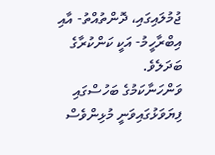ޖުމުލައިގައި، ދޮންތުއްތު- އާއި އިބްރާހީމު- އަކީ ކަންކުރާގެ ބަދަލެވެ.
ވަންހަނާކަމުގެ ބަހުސްގައި ފިޔަވަޅުގައިވަނީ މުޅިންވެސް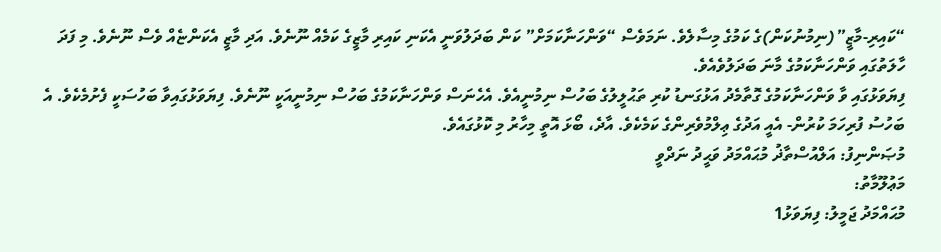“ކައިރި-މާޒީ”(ނިމުނުކަން)ގެ ކަމުގެ މިސާލެވެ. ނަމަވެސް “ވަންހަނާކަމަށް” ކަން ބަދަލުވަނީ އެކަނި ކައިރި މާޒީގެ ކަމެއް ނޫނެވެ. އަދި މާޒީ އެކަންޏެއް ވެސް ނޫނެވެ. މި ފަދަ ހާލަތުގައި ވަންހަނާކަމުގެ މާނަ ބަދަލުވެއެވެ.
ފިޔަވަޅުގައި ވާ ވަންހަނާކަމުގެ ގޮތާމެދު އަޅުގަނޑު ކުރި ތަޙުލީލުގެ ބަހުސް ނިމުނީއެވެ. އެހެނަސް ވަންހަނާކަމުގެ ބަހުސް ނިމުނީއަކީ ނޫނެވެ. ފިޔަވަޅުގައިވާ ބަހުސަކީ ފެށުމެކެވެ. އެ ބަހުސު ފުރިހަމަ ކުރުން- އެއީ އަދުގެ ޢިލްމުވެރިންގެ ކަމެކެވެ. އާދެ، ބޯޅަ އޮތީ މިހާރު މި ކޮޅުގައެވެ.
މުޞަންނިފު: އަލްއުސްތާޛު މުޙައްމަދު ވަޙީދު ނަދްވީ
މަޢުލޫމާތު:
މުޙައްމަދު ޖަމީލު: ފިޔަވަޅު1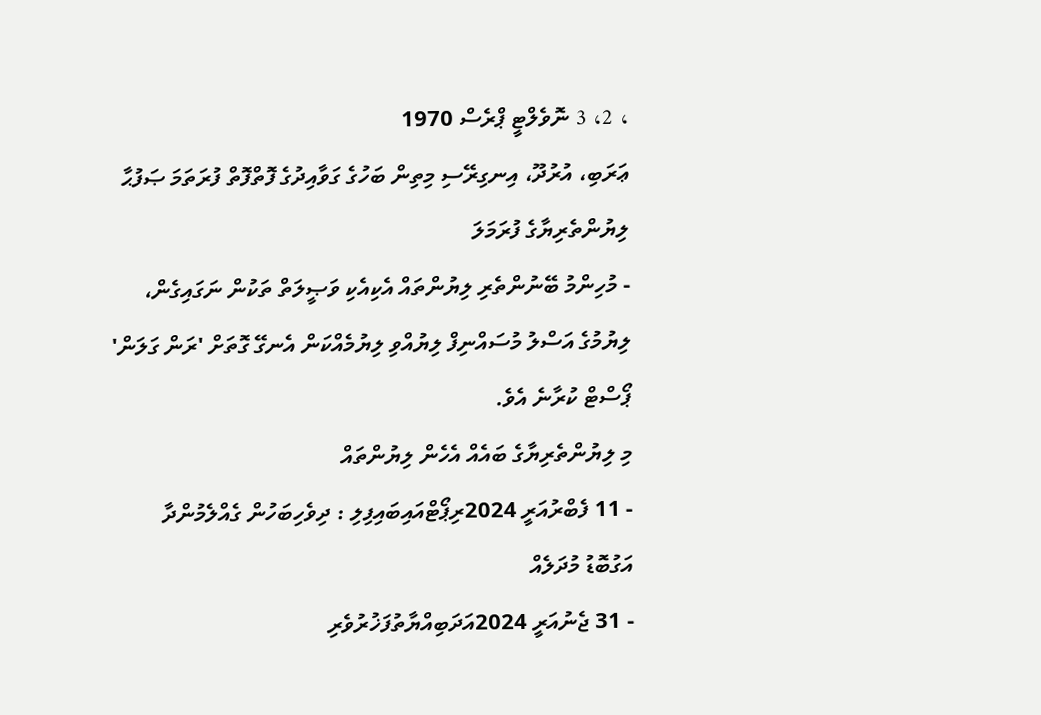، 2، 3 ނޮވެލްޓީ ޕްރެސް 1970
ޢަރަބި، އުރުދޫ، އިނގިރޭސި މިތިން ބަހުގެ ގަވާއިދުގެ ފޮތްފޮތް ފުރަތަމަ ޞަފުޙާ
ލިޔުންތެރިޔާގެ ފުރަމަލަ
- މުހިންމު ބޭނުންތެރި ލިޔުންތައް އެކިއެކި ވަޞީލަތް ތަކުން ނަގައިގެން، ލިޔުމުގެ އަސްލު މުސައްނިފް ލިޔުއްވި ލިޔުމެއްކަން އެނގޭ ގޮތަށް 'ރަން ގަލަން' ޕޯސްޓް ކުރާނެ އެވެ.
މި ލިޔުންތެރިޔާގެ ބައެއް އެހެން ލިޔުންތައް
- 11 ފެބްރުއަރީ 2024ރިޕޯޓްއައިބައިފިލި : ދިވެހިބަހުން ގެއްލެމުންދާ އަގުބޮޑު މުދަލެއް
- 31 ޖެނުއަރީ 2024އަދަބިއްޔާތުފަޚުރުވެރި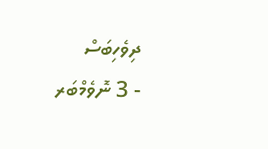ދިވެހިބަސް
- 3 ނޮވެމްބަރ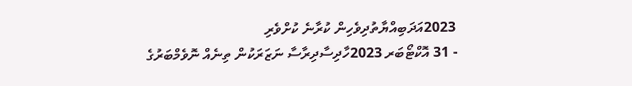2023އަދަބިއްޔާތުދިވެހިން ކުރާނެ ކުށްވެރި
- 31 އޮކްޓޯބަރ 2023ހާދިސާދިރާސާ ނަޒަރަކުން ތިނެއް ނޮވެމްބަރުގެ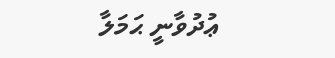ޢުދުވާނީ ޙަމަލާ